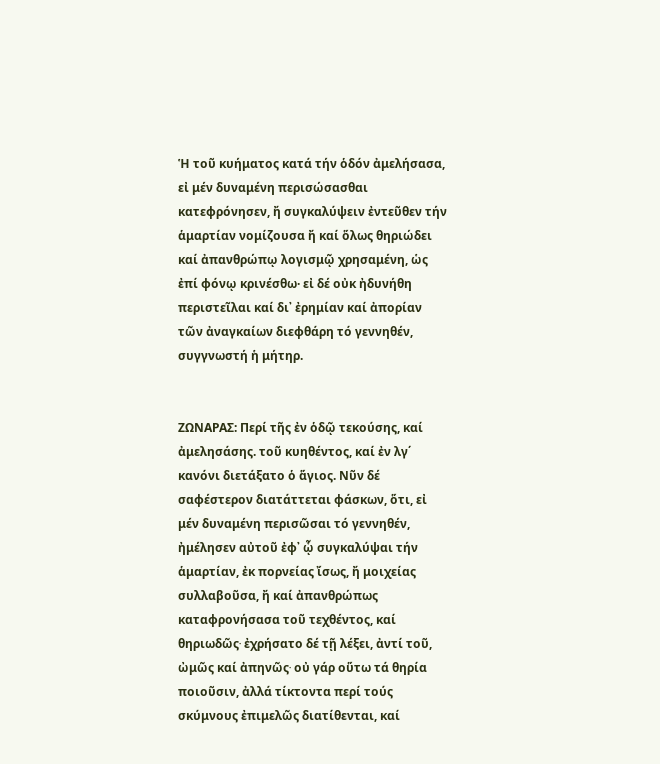Ἡ τοῦ κυήματος κατά τήν ὁδόν ἀμελήσασα, εἰ μέν δυναμένη περισώσασθαι κατεφρόνησεν, ἤ συγκαλύψειν ἐντεῦθεν τήν ἁμαρτίαν νομίζουσα ἤ καί ὅλως θηριώδει καί ἀπανθρώπῳ λογισμῷ χρησαμένη, ὡς ἐπί φόνῳ κρινέσθω· εἰ δέ οὐκ ἠδυνήθη περιστεῖλαι καί δι᾿ ἐρημίαν καί ἀπορίαν τῶν ἀναγκαίων διεφθάρη τό γεννηθέν, συγγνωστή ἡ μήτηρ.


ΖΩΝΑΡΑΣ: Περί τῆς ἐν ὁδῷ τεκούσης, καί ἀμελησάσης. τοῦ κυηθέντος, καί ἐν λγ΄ κανόνι διετάξατο ὁ ἅγιος. Νῦν δέ σαφέστερον διατάττεται φάσκων, ὅτι, εἰ μέν δυναμένη περισῶσαι τό γεννηθέν, ἠμέλησεν αὐτοῦ ἐφ᾽ ᾧ συγκαλύψαι τήν ἁμαρτίαν, ἐκ πορνείας ἴσως, ἤ μοιχείας συλλαβοῦσα, ἤ καί ἀπανθρώπως καταφρονήσασα τοῦ τεχθέντος, καί θηριωδῶς∙ ἐχρήσατο δέ τῇ λέξει, ἀντί τοῦ, ὠμῶς καί ἀπηνῶς∙ οὐ γάρ οὕτω τά θηρία ποιοῦσιν, ἀλλά τίκτοντα περί τούς σκύμνους ἐπιμελῶς διατίθενται, καί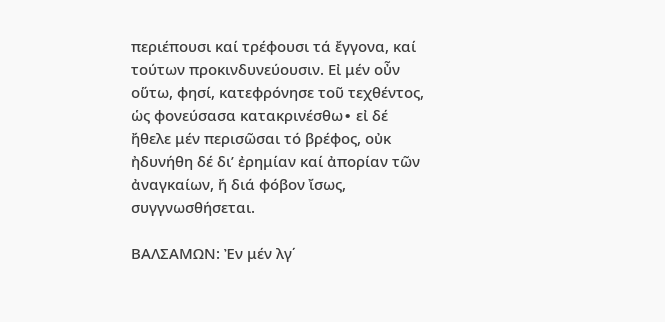περιέπουσι καί τρέφουσι τά ἔγγονα, καί τούτων προκινδυνεύουσιν. Εἰ μέν οὖν οὕτω, φησί, κατεφρόνησε τοῦ τεχθέντος, ὡς φονεύσασα κατακρινέσθω∙ εἰ δέ ἤθελε μέν περισῶσαι τό βρέφος, οὐκ ἠδυνήθη δέ δι’ ἐρημίαν καί ἀπορίαν τῶν ἀναγκαίων, ἤ διά φόβον ἴσως, συγγνωσθήσεται.

ΒΑΛΣΑΜΩΝ: Ἐν μέν λγ΄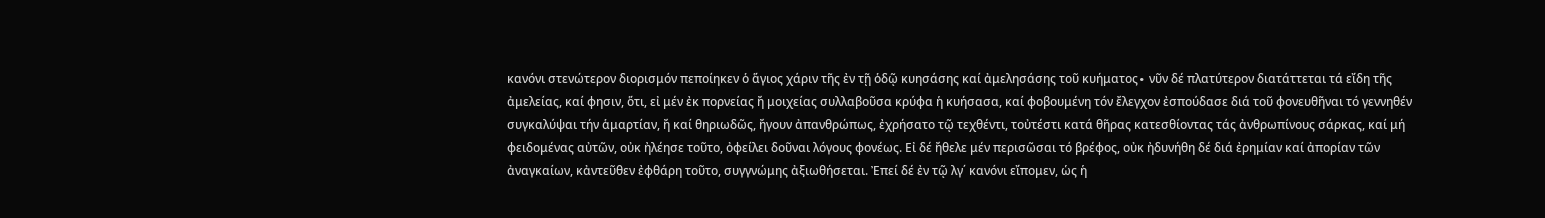κανόνι στενώτερον διορισμόν πεποίηκεν ὁ ἅγιος χάριν τῆς ἐν τῇ ὁδῷ κυησάσης καί ἀμελησάσης τοῦ κυήματος∙ νῦν δέ πλατύτερον διατάττεται τά εἴδη τῆς ἀμελείας, καί φησιν, ὅτι, εἰ μέν ἐκ πορνείας ἤ μοιχείας συλλαβοῦσα κρύφα ἡ κυήσασα, καί φοβουμένη τόν ἔλεγχον ἐσπούδασε διά τοῦ φονευθῆναι τό γεννηθέν συγκαλύψαι τήν ἁμαρτίαν, ἤ καί θηριωδῶς, ἤγουν ἀπανθρώπως, ἐχρήσατο τῷ τεχθέντι, τοὐτέστι κατά θῆρας κατεσθίοντας τάς ἀνθρωπίνους σάρκας, καί μή φειδομένας αὐτῶν, οὐκ ἠλέησε τοῦτο, ὀφείλει δοῦναι λόγους φονέως. Εἰ δέ ἤθελε μέν περισῶσαι τό βρέφος, οὐκ ἠδυνήθη δέ διά ἐρημίαν καί ἀπορίαν τῶν ἀναγκαίων, κἀντεῦθεν ἐφθάρη τοῦτο, συγγνώμης ἀξιωθήσεται. Ἐπεί δέ ἐν τῷ λγ΄ κανόνι εἴπομεν, ὡς ἡ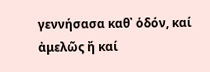γεννήσασα καθ᾽ ὁδόν, καί ἀμελῶς ἤ καί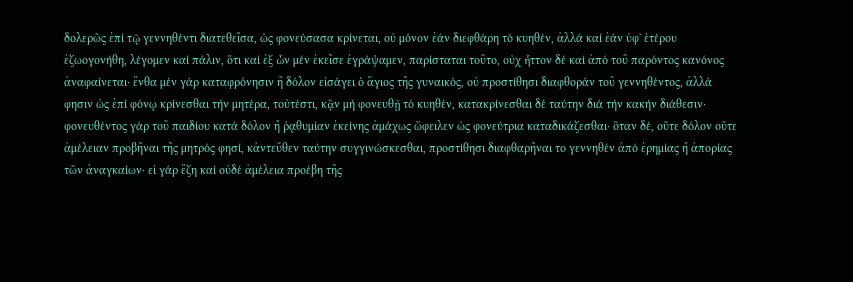δολερῶς ἐπί τῷ γεννηθέντι διατεθεῖσα, ὡς φονεύσασα κρίνεται, οὐ μόνον ἐάν διεφθάρη τό κυηθέν, ἀλλά καί ἐάν ὑφ᾽ ἑτέρου ἐζωογονήθη, λέγομεν καί πάλιν, ὅτι καί ἐξ ὧν μέν ἐκεῖσε ἐγράψαμεν, παρίσταται τοῦτο, οὐχ ἧττον δέ καί ἀπό τοῦ παρόντος κανόνος ἀναφαίνεται∙ ἔνθα μέν γάρ καταφρόνησιν ἤ δόλον εἰσάγει ὁ ἅγιος τῆς γυναικός, οὐ προστίθησι διαφθοράν τοῦ γεννηθέντος, ἀλλά φησιν ὡς ἐπί φόνῳ κρίνεσθαι τήν μητέρα, τοὐτέστι, κᾂν μή φονευθῇ τό κυηθέν, κατακρίνεσθαι δέ ταύτην διά τήν κακήν διάθεσιν∙ φονευθέντος γάρ τοῦ παιδίου κατά δόλον ἤ ῥᾳθυμίαν ἐκείνης ἀμάχως ὥφειλεν ὡς φονεύτρια καταδικάζεσθαι∙ ὅταν δέ, οὔτε δόλον οὔτε ἀμέλειαν προβῆναι τῆς μητρός φησί, κἀντεῦθεν ταύτην συγγινώσκεσθαι, προστίθησι διαφθαρῆναι το γεννηθέν ἀπό ἐρημίας ἤ ἀπορίας τῶν ἀναγκαίων∙ εἰ γάρ ἔζη καί οὐδέ ἀμέλεια προέβη τῆς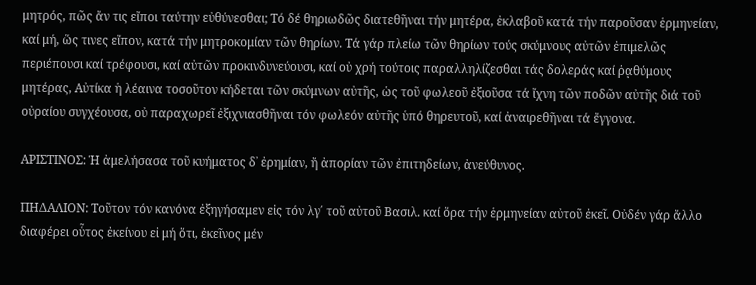μητρός, πῶς ἄν τις εἴποι ταύτην εὐθύνεσθαι; Τό δέ θηριωδῶς διατεθῆναι τήν μητέρα, ἐκλαβοῦ κατά τήν παροῦσαν ἑρμηνείαν, καί μή, ὥς τινες εἴπον, κατά τήν μητροκομίαν τῶν θηρίων. Τά γάρ πλείω τῶν θηρίων τούς σκύμνους αὐτῶν ἐπιμελῶς περιέπουσι καί τρέφουσι, καί αὐτῶν προκινδυνεύουσι, καί οὐ χρή τούτοις παραλληλίζεσθαι τάς δολεράς καί ῥᾳθύμους μητέρας, Αὐτίκα ἡ λέαινα τοσοῦτον κήδεται τῶν σκύμνων αὐτῆς, ὡς τοῦ φωλεοῦ ἐξιοῦσα τά ἴχνη τῶν ποδῶν αὐτῆς διά τοῦ οὐραίου συγχέουσα, οὐ παραχωρεῖ ἐξιχνιασθῆναι τόν φωλεόν αὐτῆς ὑπό θηρευτοῦ, καί ἀναιρεθῆναι τά ἔγγονα.

ΑΡΙΣΤΙΝΟΣ: Ἡ ἀμελήσασα τοῦ κυήματος δ᾽ ἐρημίαν, ἤ ἀπορίαν τῶν ἐπιτηδείων, ἀνεύθυνος.

ΠΗΔΑΛΙΟΝ: Τοῦτον τόν κανόνα ἐξηγήσαμεν εἰς τόν λγ΄ τοῦ αὐτοῦ Βασιλ. καί ὅρα τήν ἑρμηνείαν αὐτοῦ ἐκεῖ. Οὐδέν γάρ ἄλλο διαφέρει οὗτος ἐκείνου εἰ μή ὅτι, ἐκεῖνος μέν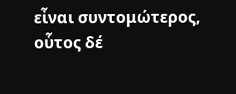εἶναι συντομώτερος, οὗτος δέ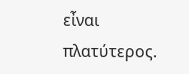εἶναι πλατύτερος.